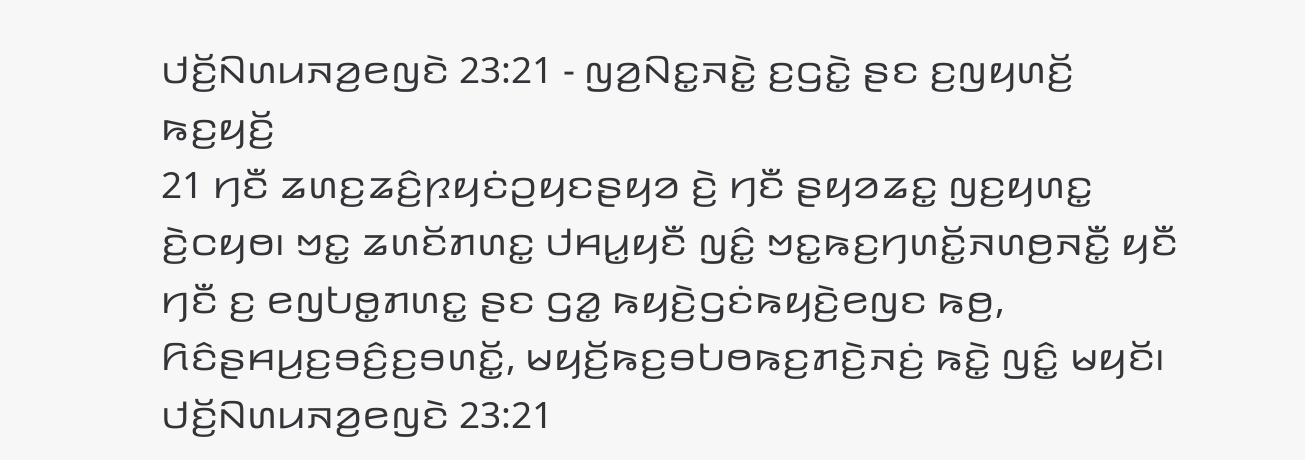ꤓꤢꤩ꤬ꤡꤛꤣꤏꤤ꤬ꤕꤜꤢꤧ 23:21 - ꤜꤤ꤬ꤡꤢ꤭ꤏꤢꤧ꤭ ꤢ꤬ꤞꤢꤧ꤭ ꤔꤢ ꤢ꤬ꤜꤟꤛꤢꤩ꤬ ꤒꤢ꤬ꤟꤢꤩ꤬
21 ꤚꤢꤪ ꤘꤛꤢ꤬ꤘꤢꤨ꤬ꤐꤟꤢꤦꤑꤟꤢꤔꤟꤤ ꤢꤧ꤬ ꤚꤢꤪ ꤔꤟꤤꤘꤢ꤭ ꤜꤢ꤬ꤟꤛꤢ꤭ ꤢꤧ꤬ꤍꤟꤥ꤯ ꤠꤢ꤭ ꤘꤛꤢꤩꤊꤛꤢ꤭ ꤓꤌꤣ꤭ꤟꤢꤪ ꤜꤢꤨ꤭ ꤠꤢ꤭ꤒꤢ꤬ꤚꤛꤢꤩ꤭ꤏꤛꤥ꤬ꤏꤢꤪ꤭ ꤟꤢꤪ ꤚꤢꤪ ꤢ꤬ ꤕꤜꤝꤥ꤭ꤊꤛꤢ꤭ ꤔꤢ ꤞꤤ꤭ ꤒꤟꤢꤧ꤬ꤞꤢꤦꤒꤟꤢꤧ꤬ꤕꤜꤢ ꤒꤥ꤬, ꤖꤢꤨꤔꤌꤣ꤬ꤢ꤬ꤋꤢꤨ꤬ꤢ꤬ꤋꤛꤢꤩ꤭, ꤗꤟꤢꤩ꤬ꤒꤢ꤬ꤋꤝꤥꤒꤢ꤬ꤊꤢꤧ꤬ꤏꤢꤦ꤬ ꤒꤢꤧ꤭ ꤜꤢꤨ꤭ ꤗꤟꤢꤩ꤯
ꤓꤢꤩ꤬ꤡꤛꤣꤏꤤ꤬ꤕꤜꤢꤧ 23:21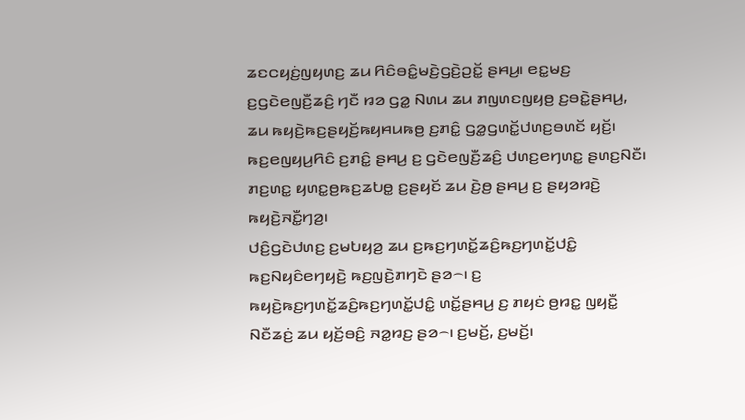ꤘꤢꤍꤟꤢꤦ꤬ꤜꤟꤛꤢ꤬ ꤘꤣ ꤖꤢꤨꤋꤢꤨ꤭ꤗꤢꤧ꤬ꤞꤢꤧ꤬ꤑꤢꤩ꤭ ꤔꤌꤣ꤬꤯ ꤕꤢ꤭ꤗꤢ꤬ ꤢ꤬ꤞꤢꤧꤕꤜꤢꤪ꤬ꤘꤢꤨ꤬ ꤚꤢꤪ ꤙꤤ ꤞꤤ꤭ ꤡꤛꤣ ꤘꤣ ꤊꤜꤛꤢꤜꤟꤥ꤬ ꤢ꤬ꤋꤢꤧ꤭ꤔꤌꤣ꤬, ꤘꤣ ꤒꤟꤢꤧ꤬ꤒꤢ꤬ꤔꤟꤢꤩ꤬ꤒꤟꤌꤣꤒꤥ꤬ ꤢ꤬ꤊꤢꤨ꤭ ꤞꤤ꤭ꤞꤛꤢꤩ꤭ꤓꤛꤢ꤬ꤋꤛꤢꤩ ꤟꤢꤩ꤬꤯ ꤒꤢ꤬ꤕꤜꤟꤣ꤬ꤖꤢꤨ ꤢ꤬ꤊꤢꤨ꤭ ꤔꤌꤣ꤬ ꤢ꤬ ꤞꤢꤧꤕꤜꤢꤪ꤬ꤘꤢꤨ꤬ ꤓꤛꤢ꤬ꤕꤚꤛꤢ꤭ ꤔꤛꤢ꤬ꤡꤢꤪ꤯ ꤊꤢ꤬ꤛꤢ꤭ ꤟꤛꤢ꤭ꤥ꤬ꤒꤢ꤬ꤘꤝꤥ꤭ ꤢ꤬ꤔꤟꤢꤩ ꤘꤣ ꤢꤧ꤬ꤥ꤬ ꤔꤌꤣ꤬ ꤢ꤬ ꤔꤟꤤꤙꤢꤧ꤬ ꤒꤟꤢꤧ꤬ꤏꤢꤪ꤭ꤚꤤ꤬꤯
ꤓꤢꤨ꤬ꤞꤢꤧꤓꤛꤢ꤬ ꤢ꤬ꤗꤝꤟꤤ꤬ ꤘꤣ ꤢ꤬ꤒꤢ꤬ꤚꤛꤢꤩ꤭ꤘꤢꤨ꤬ꤒꤢ꤬ꤚꤛꤢꤩ꤭ꤓꤢꤨ꤭ ꤒꤢ꤬ꤡꤟꤢꤨꤕꤚꤟꤢꤧ꤬ ꤒꤢ꤬ꤜꤢꤧ꤬ꤊꤚꤢꤧ ꤔꤤ꤮꤯ ꤢ꤬ ꤒꤟꤢꤧ꤬ꤒꤢ꤬ꤚꤛꤢꤩ꤭ꤘꤢꤨ꤬ꤒꤢ꤬ꤚꤛꤢꤩ꤭ꤓꤢꤨ꤭ ꤛꤢꤩ꤭ꤔꤌꤣ꤬ ꤢ꤬ ꤊꤟꤢꤦ ꤥ꤬ꤙꤢ꤭ ꤜꤟꤢꤪ꤭ ꤡꤢꤪꤘꤢꤦ꤬ ꤘꤣ ꤟꤢꤩ꤬ꤋꤢꤨ꤬ ꤏꤤ꤭ꤙꤢ꤬ ꤔꤤ꤮꤯ ꤢ꤬ꤗꤢꤩ꤬, ꤢ꤬ꤗꤢꤩ꤬꤯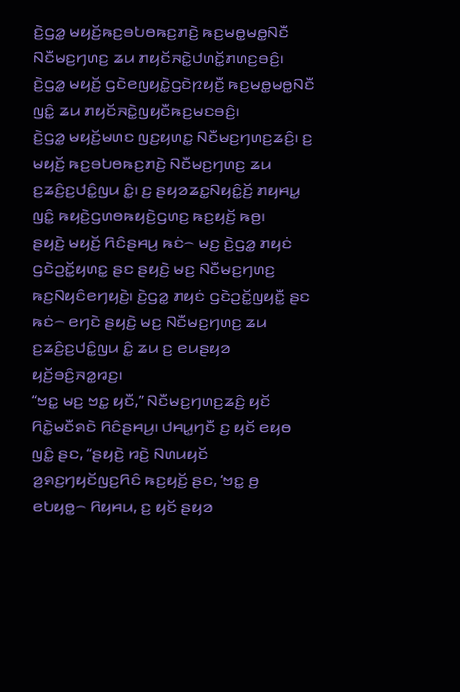ꤢꤧ꤬ꤞꤤ꤭ ꤗꤟꤢꤩ꤬ꤒꤢ꤬ꤋꤝꤥꤒꤢ꤬ꤊꤢꤧ꤬ ꤒꤢ꤬ꤗꤥ꤭ꤗꤥ꤭ꤡꤢꤪ ꤡꤢꤪꤗꤢ꤬ꤚꤛꤢ꤬ ꤘꤣ ꤊꤟꤢꤩꤏꤢꤧ꤭ꤓꤛꤢꤩ꤭ꤊꤛꤢ꤬ꤋꤢꤨ꤬꤯ ꤢꤧ꤬ꤞꤤ꤭ ꤗꤟꤢꤩ꤬ ꤞꤢꤧꤕꤜꤟꤢꤧ꤭ꤞꤢꤧꤐꤟꤢꤪ꤬ ꤒꤢ꤬ꤗꤥ꤭ꤗꤥ꤭ꤡꤢꤪ ꤜꤢꤨ꤭ ꤘꤣ ꤊꤟꤢꤩꤏꤢꤧ꤭ꤜꤟꤢꤪꤒꤢ꤬ꤗꤢꤋꤢꤨ꤬꤯
ꤢꤧ꤬ꤞꤤ꤭ ꤗꤟꤢꤩ꤬ꤗꤛꤢ ꤜꤢ꤬ꤟꤛꤢ꤭ ꤡꤢꤪꤗꤢ꤬ꤚꤛꤢ꤬ꤘꤢꤨ꤬꤯ ꤢ꤬ ꤗꤟꤢꤩ꤬ ꤒꤢ꤬ꤋꤝꤥꤒꤢ꤬ꤊꤢꤧ꤬ ꤡꤢꤪꤗꤢ꤬ꤚꤛꤢ꤬ ꤘꤣ ꤢ꤬ꤘꤢꤨ꤬ꤢ꤬ꤓꤢꤨ꤭ꤜꤣ ꤢꤨ꤭꤯ ꤢ꤬ ꤔꤟꤤꤘꤢ꤭ꤡꤟꤢꤨ꤭ꤢꤩ꤬ ꤊꤟꤌꤣ꤭ ꤜꤢꤨ꤭ ꤒꤟꤢꤧ꤬ꤞꤛꤥꤒꤟꤢꤧ꤬ꤞꤛꤢ꤬ ꤒꤢ꤬ꤟꤢꤩ꤬ ꤒꤥ꤬꤯
ꤔꤟꤢꤧ꤬ ꤗꤟꤢꤩ꤬ ꤖꤢꤨꤔꤌꤣ꤬ ꤒꤢꤦ꤮ ꤗꤢ꤬ ꤢꤧ꤬ꤞꤤ꤭ ꤊꤟꤢꤦ ꤞꤢꤧꤑꤢꤩ꤭ꤟꤛꤢ꤭ ꤔꤢ ꤔꤟꤢꤧ꤬ ꤗꤢ꤬ ꤡꤢꤪꤗꤢ꤬ꤚꤛꤢ꤬ ꤒꤢ꤬ꤡꤟꤢꤨꤕꤚꤟꤢꤧ꤬꤯ ꤢꤧ꤬ꤞꤤ꤭ ꤊꤟꤢꤦ ꤞꤢꤧꤑꤢꤩ꤭ꤜꤟꤢꤪ꤭ ꤔꤢ ꤒꤢꤦ꤮ ꤕꤚꤢꤧ ꤔꤟꤢꤧ꤬ ꤗꤢ꤬ ꤡꤢꤪꤗꤢ꤬ꤚꤛꤢ꤬ ꤘꤣ ꤢ꤬ꤘꤢꤨ꤬ꤢ꤬ꤓꤢꤨ꤭ꤜꤣ ꤢꤨ꤭ ꤘꤣ ꤢ꤬ ꤕꤣꤔꤟꤤ ꤟꤢꤩ꤬ꤋꤢꤨ꤬ꤏꤤ꤭ꤙꤢ꤬꤯
“ꤠꤢ꤭ ꤗꤢ꤬ ꤠꤢ꤭ ꤟꤢꤪ,” ꤡꤢꤪꤗꤢ꤬ꤚꤛꤢ꤬ꤘꤢꤨ꤬ ꤟꤢꤩ ꤖꤢꤧ꤭ꤗꤢꤪꤎꤢꤧ ꤖꤢꤨꤔꤌꤣ꤬꤯ ꤓꤌꤣ꤭ꤚꤢꤪ ꤢ꤬ ꤟꤢꤩ ꤕꤟꤥ ꤜꤢꤨ꤭ ꤔꤢ, “ꤔꤟꤢꤧ꤬ ꤙꤢꤧ꤬ ꤡꤛꤣꤟꤢꤩ ꤤ꤬ꤎꤢ꤬ꤚꤟꤢꤩꤜꤢ꤬ꤖꤢꤨ ꤒꤢ꤬ꤟꤢꤩ꤬ ꤔꤢ, ‘ꤠꤢ꤭ ꤥ꤬ ꤕꤝꤟꤥ꤭꤮ ꤖꤟꤌꤣ, ꤢ꤬ ꤟꤢꤩ ꤔꤟꤤ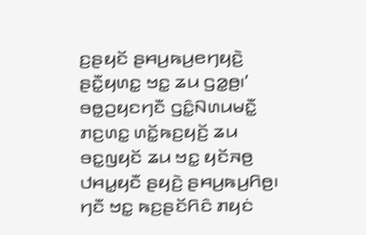ꤢ꤬ꤔꤟꤢꤩ ꤔꤌꤣ꤬ꤒꤣ꤬ꤕꤚꤟꤢꤧ꤬ ꤔꤢꤪ꤭ꤟꤛꤢ꤭ ꤠꤢ꤭ ꤘꤣ ꤞꤤ꤭ꤥ꤬꤯’
ꤋꤥ꤭ꤑꤟꤢꤚꤢꤪ ꤞꤢꤨ꤭ꤡꤛꤣꤗꤢꤪ꤭ ꤊꤢ꤬ꤛꤢ꤭ ꤛꤢꤩ꤭ꤒꤢ꤬ꤟꤢꤩ꤬ ꤘꤣ ꤋꤢ꤭ꤜꤟꤢꤩ ꤘꤣ ꤠꤢ꤭ ꤟꤢꤩꤏꤥ꤬ ꤓꤌꤣ꤭ꤟꤢꤪ ꤔꤟꤢꤧ꤬ ꤔꤌꤣ꤬ꤒꤣ꤬ꤖꤥ꤬꤯ ꤚꤢꤪ ꤠꤢ꤭ ꤒꤢ꤬ꤔꤢꤩꤖꤢꤨ ꤊꤟꤢꤦ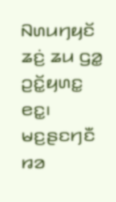ꤡꤛꤣꤚꤟꤢꤩ ꤘꤢꤦ꤬ ꤘꤣ ꤞꤤ꤭ ꤑꤢꤩ꤭ꤟꤛꤢ꤭ ꤕꤢ꤭꤯ ꤗꤢ꤬ꤔꤢꤚꤢꤪ ꤙꤤ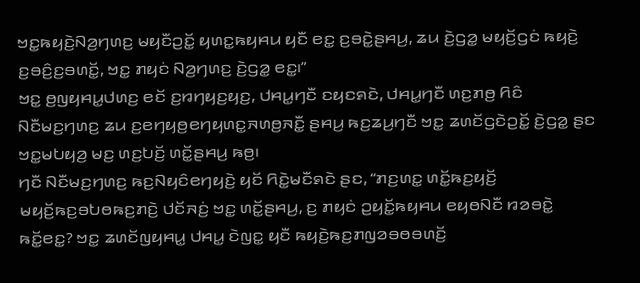ꤠꤢ꤭ꤒꤟꤢꤧ꤬ꤡꤤ꤬ꤚꤛꤢ꤬ ꤗꤟꤢꤪꤑꤢꤩ꤭ ꤟꤛꤢ꤭ꤒꤟꤌꤣ ꤟꤢꤪ ꤕꤢ꤭ ꤢ꤬ꤋꤢꤧ꤭ꤔꤌꤣ꤬, ꤘꤣ ꤢꤧ꤬ꤞꤤ꤭ ꤗꤟꤢꤩ꤬ꤞꤢꤦ ꤒꤟꤢꤧ꤬ ꤢ꤬ꤋꤢꤨ꤬ꤢ꤬ꤋꤛꤢꤩ꤭, ꤠꤢ꤭ ꤊꤟꤢꤦ ꤡꤤ꤬ꤚꤛꤢ꤬ ꤢꤧ꤬ꤞꤤ꤭ ꤕꤢ꤭꤯”
ꤠꤢ꤭ ꤥ꤬ꤜꤟꤌꤣ꤭ꤓꤛꤢ꤬ ꤕꤢꤩ ꤢ꤬ꤙꤚꤟꤢ꤬ꤟꤢ꤬, ꤓꤌꤣ꤭ꤚꤢꤪ ꤢꤟꤢꤎꤢꤧ, ꤓꤌꤣ꤭ꤚꤢꤪ ꤛꤢ꤬ꤊꤥ꤬ ꤖꤢꤨ ꤡꤢꤪꤗꤢ꤬ꤚꤛꤢ꤬ ꤘꤣ ꤢ꤬ꤕꤚꤟꤥ꤬ꤕꤚꤟꤛꤢ꤭ꤏꤛꤥ꤬ꤏꤢꤪ꤭ ꤔꤌꤣ꤬ ꤒꤢ꤬ꤘꤣ꤬ꤚꤢꤪ ꤠꤢ꤭ ꤘꤛꤢꤩꤞꤢꤧꤑꤢꤩ꤭ ꤢꤧ꤬ꤞꤤ꤭ ꤔꤢ ꤠꤢ꤭ꤗꤝꤟꤤ꤬ ꤗꤢ꤬ ꤛꤢ꤬ꤝꤢꤩ꤬ ꤛꤢꤩ꤭ꤔꤌꤣ꤬ ꤒꤥ꤬꤯
ꤚꤢꤪ ꤡꤢꤪꤗꤢ꤬ꤚꤛꤢ꤬ ꤒꤢ꤬ꤡꤟꤢꤨꤕꤚꤟꤢꤧ꤬ ꤟꤢꤩ ꤖꤢꤧ꤭ꤗꤢꤪꤎꤢꤧ ꤔꤢ, “ꤊꤢ꤬ꤛꤢ꤭ ꤛꤢꤩ꤭ꤒꤢ꤬ꤟꤢꤩ꤬ ꤗꤟꤢꤩ꤬ꤒꤢ꤬ꤋꤝꤥꤒꤢ꤬ꤊꤢꤧ꤬ ꤓꤢꤩꤏꤢꤦ꤬ ꤠꤢ꤭ ꤛꤢꤩ꤭ꤔꤌꤣ꤬, ꤢ꤬ ꤊꤟꤢꤦ ꤑꤟꤢꤩ꤭ꤒꤟꤌꤣ ꤕꤟꤥꤡꤢꤪ ꤙꤤꤋꤢꤧ꤭ ꤒꤢꤩ꤭ꤕꤢ꤭? ꤠꤢ꤭ ꤘꤛꤢꤩꤜꤟꤌꤣ꤭ ꤓꤌꤣ꤭ ꤢꤧꤜꤢ꤭ ꤟꤢꤪ ꤒꤟꤢꤧ꤬ꤒꤢ꤬ꤊꤜꤤꤋꤥꤋꤛꤢꤩ꤬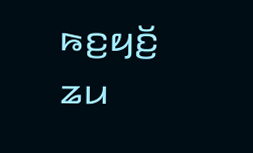ꤒꤢ꤬ꤟꤢꤩ꤬ ꤘꤣ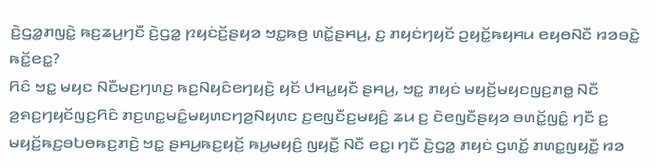ꤢꤧ꤬ꤞꤤ꤭ꤊꤜꤢꤧ꤭ ꤒꤢ꤬ꤘꤣ꤬ꤚꤢꤪ ꤢꤧ꤬ꤞꤤ꤭ ꤐꤟꤢꤦꤢꤩ꤬ꤔꤟꤤ ꤠꤢ꤭ꤒꤥ꤬ ꤛꤢꤩ꤭ꤔꤌꤣ꤬, ꤢ꤬ ꤊꤟꤢꤦꤚꤟꤢꤩ ꤑꤟꤢꤩ꤭ꤒꤟꤌꤣ ꤕꤟꤥꤡꤢꤪ ꤙꤤꤋꤢꤧ꤭ ꤒꤢꤩ꤭ꤕꤢ꤭?
ꤖꤢꤨ ꤠꤢ꤭ ꤗꤟꤢ ꤡꤢꤪꤗꤢ꤬ꤚꤛꤢ꤬ ꤒꤢ꤬ꤡꤟꤢꤨꤕꤚꤟꤢꤧ꤬ ꤟꤢꤩ ꤓꤌꤣ꤭ꤟꤢꤪ ꤔꤌꤣ꤬, ꤠꤢ꤭ ꤊꤟꤢꤦ ꤗꤟꤢꤩ꤬ꤗꤟꤢꤜꤢ꤬ꤊꤥ꤭ ꤡꤢꤪ ꤤ꤬ꤎꤢ꤬ꤚꤟꤢꤩꤜꤢ꤬ꤖꤢꤨ ꤊꤢ꤬ꤛꤢ꤭ꤗꤢꤨ꤭ꤗꤟꤛꤢꤚꤤ꤬ꤡꤟꤛꤢ ꤢ꤬ꤕꤜꤢꤪꤢ꤬ꤗꤟꤢꤨ꤬ ꤘꤣ ꤢ꤬ ꤢꤧꤕꤜꤢꤪꤔꤟꤤ ꤋꤛꤢꤩ꤭ꤜꤢꤨ꤭ ꤚꤢꤪ ꤢ꤬ ꤗꤟꤢꤩ꤬ꤒꤢ꤬ꤋꤝꤥꤒꤢ꤬ꤊꤢꤧ꤬ ꤠꤢ꤭ ꤔꤌꤣ꤬ꤒꤢ꤬ꤟꤢꤩ꤬ ꤒꤣ꤬ꤗꤟꤢꤨ꤬ ꤜꤟꤢꤪ꤭ ꤡꤢꤪ ꤕꤢ꤭꤯ ꤚꤢꤪ ꤢꤧ꤬ꤞꤤ꤭ ꤊꤟꤢꤦ ꤞꤛꤢꤩ꤭ ꤊꤛꤢ꤭ꤜꤟꤢꤪ꤭ ꤙꤤ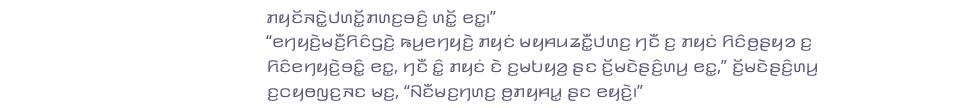ꤊꤟꤢꤩꤏꤢꤧ꤭ꤓꤛꤢꤩ꤭ꤊꤛꤢ꤬ꤋꤢꤨ꤬ ꤛꤢꤩ꤭ ꤕꤢ꤭꤯”
“ꤕꤚꤟꤢꤧ꤬ꤗꤢꤪ꤬ꤖꤢꤨꤞꤢꤧ꤬ ꤒꤣ꤬ꤕꤚꤟꤢꤧ꤬ ꤊꤟꤢꤦ ꤗꤟꤌꤣꤘꤢꤪ꤭ꤓꤛꤢ꤬ ꤚꤢꤪ ꤢ꤬ ꤊꤟꤢꤦ ꤖꤢꤨꤥ꤬ꤔꤟꤤ ꤢ꤬ ꤖꤢꤨꤕꤚꤟꤢꤧ꤬ꤋꤢꤨ꤭ ꤕꤢ꤭, ꤚꤢꤪ ꤢꤨ꤭ ꤊꤟꤢꤦ ꤢꤧ ꤢ꤬ꤗꤝꤟꤤ꤬ ꤔꤢ ꤢꤩ꤬ꤗꤢꤧꤔꤢꤨ꤬ꤛꤣ꤬ ꤕꤢ꤭,” ꤢꤩ꤬ꤗꤢꤧꤔꤢꤨ꤬ꤛꤣ꤬ ꤢ꤬ꤍꤟꤥꤜꤢ꤬ꤏꤢ ꤗꤢ꤬, “ꤡꤢꤪꤗꤢ꤬ꤚꤛꤢ꤬ ꤥ꤬ꤊꤟꤌꤣ꤭ ꤔꤢ ꤕꤟꤢꤧ꤬꤯”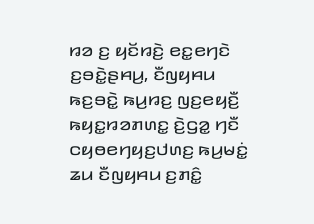ꤙꤤ ꤢ꤬ ꤟꤢꤩꤙꤢꤧ꤬ ꤕꤢ꤭ꤕꤚꤢꤧ ꤢ꤬ꤋꤢꤧ꤭ꤔꤌꤣ꤬, ꤢꤪꤜꤟꤌꤣ ꤒꤢ꤬ꤋꤢꤧ꤭ ꤒꤣ꤬ꤙꤢ꤬ ꤜꤢ꤬ꤕꤟꤢꤪ꤬ ꤒꤟꤢ꤭ꤙꤤꤊꤛꤢ꤭ ꤢꤧ꤬ꤞꤤ꤭ ꤚꤢꤪ ꤍꤟꤥꤕꤚꤟꤢ꤬ꤓꤛꤢ꤬ ꤒꤣ꤬ꤗꤢꤦ꤭ ꤘꤣ ꤢꤪꤜꤟꤌꤣ ꤢ꤬ꤊꤢꤨ꤭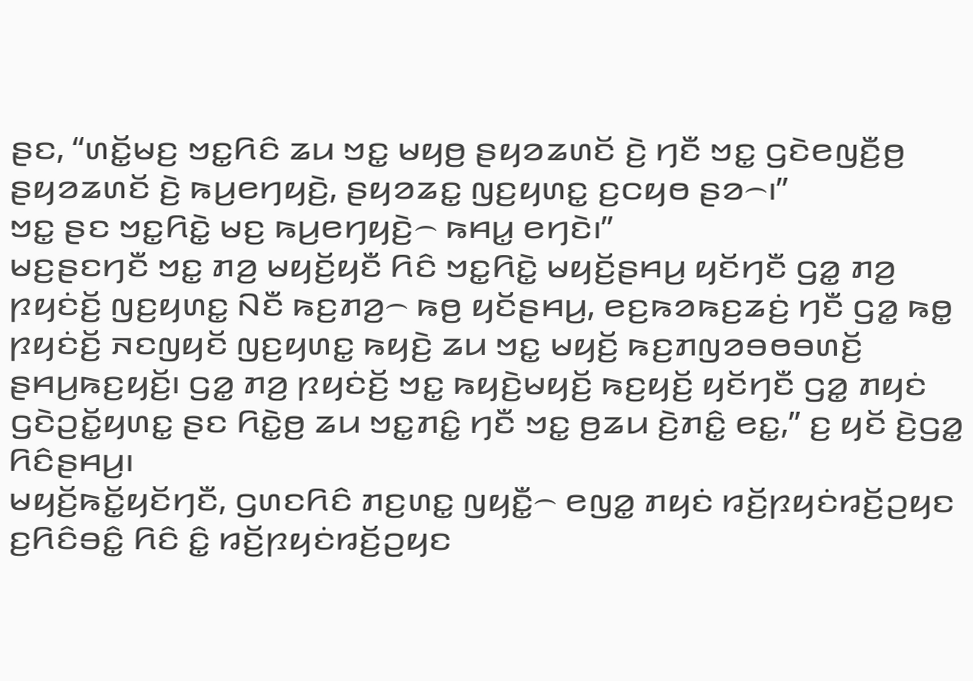ꤔꤢ, “ꤛꤢꤩ꤭ꤗꤢ꤬ ꤠꤢ꤭ꤖꤢꤨ ꤘꤣ ꤠꤢ꤭ ꤗꤟꤥ꤬ ꤔꤟꤤꤘꤛꤢꤩ ꤢꤧ꤬ ꤚꤢꤪ ꤠꤢ꤭ ꤞꤢꤧꤕꤜꤢꤪ꤬ꤥ꤬ ꤔꤟꤤꤘꤛꤢꤩ ꤢꤧ꤬ ꤒꤣ꤬ꤕꤚꤟꤢꤧ꤬, ꤔꤟꤤꤘꤢ꤭ ꤜꤢ꤬ꤟꤛꤢ꤭ ꤢ꤬ꤍꤟꤥ ꤔꤤ꤮꤯”
ꤠꤢ꤭ ꤔꤢ ꤠꤢ꤭ꤖꤢꤧ꤭ ꤗꤢ꤬ ꤒꤣ꤬ꤕꤚꤟꤢꤧ꤬꤮ ꤒꤌꤣ꤭ ꤕꤚꤢꤧ꤯”
ꤗꤢ꤬ꤔꤢꤚꤢꤪ ꤠꤢ꤭ ꤊꤤ꤬ ꤗꤟꤢꤩ꤬ꤟꤢꤪ ꤖꤢꤨ ꤠꤢ꤭ꤖꤢꤧ꤭ ꤗꤟꤢꤩ꤬ꤔꤌꤣ꤬ ꤟꤢꤩꤚꤢꤪ ꤞꤤ꤭ ꤊꤤ꤬ ꤐꤟꤢꤦꤢꤩ꤬ ꤜꤢ꤬ꤟꤛꤢ꤭ ꤡꤢꤪ ꤒꤢ꤬ꤊꤤ꤬꤮ ꤒꤥ꤬ ꤟꤢꤩꤔꤌꤣ꤬, ꤕꤢ꤬ꤒꤤꤒꤢ꤬ꤘꤢꤦ꤬ ꤚꤢꤪ ꤞꤤ꤭ ꤒꤥ꤭ ꤐꤟꤢꤦꤢꤩ꤬ ꤏꤢꤜꤟꤢꤩ ꤜꤢ꤬ꤟꤛꤢ꤭ ꤒꤟꤢꤧ꤬ ꤘꤣ ꤠꤢ꤭ ꤗꤟꤢꤩ꤬ ꤒꤢ꤬ꤊꤜꤤꤋꤥꤋꤛꤢꤩ꤬ ꤔꤌꤣ꤬ꤒꤢ꤬ꤟꤢꤩ꤬꤯ ꤞꤤ꤭ ꤊꤤ꤬ ꤐꤟꤢꤦꤢꤩ꤬ ꤠꤢ꤭ ꤒꤟꤢꤧ꤬ꤗꤟꤢꤩ꤬ ꤒꤢ꤬ꤟꤢꤩ꤬ ꤟꤢꤩꤚꤢꤪ ꤞꤤ꤭ ꤊꤟꤢꤦ ꤞꤢꤧꤑꤢꤩ꤭ꤟꤛꤢ꤭ ꤔꤢ ꤖꤢꤧ꤭ꤥ꤬ ꤘꤣ ꤠꤢ꤭ꤊꤢꤨ꤭ ꤚꤢꤪ ꤠꤢ꤭ ꤥ꤬ꤘꤣ ꤢꤧ꤬ꤊꤢꤨ꤭ ꤕꤢ꤭,” ꤢ꤬ ꤟꤢꤩ ꤢꤧ꤬ꤞꤤ꤭ ꤖꤢꤨꤔꤌꤣ꤬꤯
ꤗꤟꤢꤩ꤬ꤒꤢꤩ꤭ꤟꤢꤩꤚꤢꤪ, ꤞꤛꤢꤖꤢꤨ ꤊꤢ꤬ꤛꤢ꤭ ꤜꤟꤢꤪ꤭꤮ ꤕꤜꤤ꤭ ꤊꤟꤢꤦ ꤙꤢꤩ꤬ꤐꤟꤢꤦꤙꤢꤩ꤬ꤑꤟꤢ ꤢ꤬ꤖꤢꤨꤋꤢꤨ꤭ ꤖꤢꤨ ꤢꤨ꤭ ꤙꤢꤩ꤬ꤐꤟꤢꤦꤙꤢꤩ꤬ꤑꤟꤢ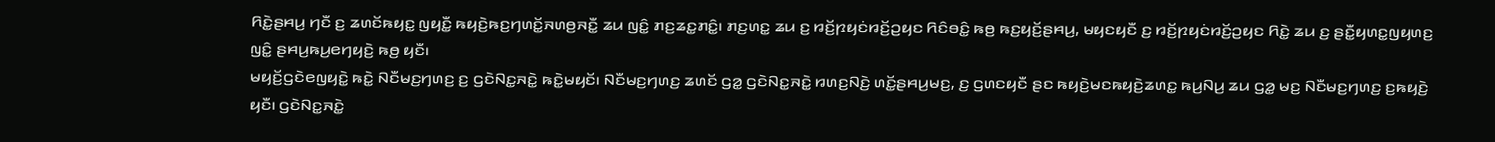ꤖꤢꤧ꤭ꤔꤌꤣ꤬ ꤚꤢꤪ ꤢ꤬ ꤘꤛꤢꤩꤒꤟꤢ꤭ ꤜꤟꤢꤪ꤭ ꤒꤟꤢꤧ꤬ꤒꤢ꤬ꤚꤛꤢꤩ꤭ꤏꤛꤥ꤬ꤏꤢꤪ꤭ ꤘꤣ ꤜꤢꤨ꤭ ꤊꤢ꤬ꤘꤢ꤭ꤊꤢꤨ꤭꤯ ꤊꤢ꤬ꤛꤢ꤭ ꤘꤣ ꤢ꤬ ꤙꤢꤩ꤬ꤐꤟꤢꤦꤙꤢꤩ꤬ꤑꤟꤢ ꤖꤢꤨꤋꤢꤨ꤭ ꤒꤥ꤬ ꤒꤢ꤬ꤟꤢꤩ꤬ꤔꤌꤣ꤬, ꤗꤟꤢꤟꤢꤪ ꤢ꤬ ꤙꤢꤩ꤬ꤐꤟꤢꤦꤙꤢꤩ꤬ꤑꤟꤢ ꤖꤢꤧ꤭ ꤘꤣ ꤢ꤬ ꤔꤢꤪ꤭ꤟꤛꤢ꤭ꤜꤟꤛꤢ꤬ ꤜꤢꤨ꤭ ꤔꤌꤣ꤬ꤒꤣ꤬ꤕꤚꤟꤢꤧ꤬ ꤒꤥ꤬ ꤟꤢꤪ꤯
ꤗꤟꤢꤩ꤬ꤞꤢꤧꤕꤜꤟꤢꤧ꤭ ꤒꤢꤧ꤭ ꤡꤢꤪꤗꤢ꤬ꤚꤛꤢ꤬ ꤢ꤬ ꤞꤢꤧꤡꤢ꤭ꤏꤢꤧ꤭ ꤒꤢꤧ꤭ꤗꤟꤢꤩ꤯ ꤡꤢꤪꤗꤢ꤬ꤚꤛꤢ꤬ ꤘꤛꤢꤩ ꤞꤤ꤭ ꤞꤢꤧꤡꤢ꤭ꤏꤢꤧ꤭ ꤙꤛꤢ꤬ꤡꤢꤧ꤬ ꤛꤢꤩ꤭ꤔꤌꤣ꤬ꤗꤢ꤬, ꤢ꤬ ꤞꤛꤢꤟꤢꤪ ꤔꤢ ꤒꤟꤢꤧ꤬ꤗꤢꤒꤟꤢꤧ꤬ꤘꤛꤢ꤭ ꤒꤣ꤬ꤡꤣ꤬ ꤘꤣ ꤞꤤ꤭ ꤗꤢ꤬ ꤡꤢꤪꤗꤢ꤬ꤚꤛꤢ꤬ ꤢ꤬ꤒꤟꤢꤧ꤬ ꤟꤢꤪ꤯ ꤞꤢꤧꤡꤢ꤭ꤏꤢꤧ꤭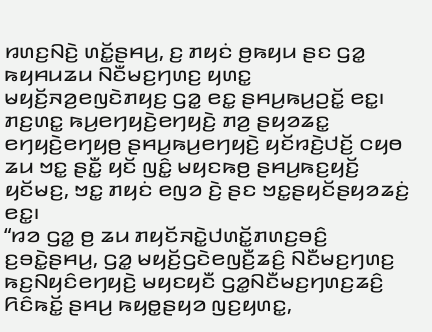ꤙꤛꤢ꤬ꤡꤢꤧ꤬ ꤛꤢꤩ꤭ꤔꤌꤣ꤬, ꤢ꤬ ꤊꤟꤢꤦ ꤥ꤬ꤒꤟꤣ ꤔꤢ ꤞꤤ꤭ ꤒꤟꤌꤣꤘꤣ ꤡꤢꤪꤗꤢ꤬ꤚꤛꤢ꤬ ꤟꤛꤢ꤭ ꤗꤟꤢꤩ꤬ꤏꤤ꤬ꤕꤜꤢꤧꤊꤟꤢ꤬ ꤞꤤ꤭ ꤕꤢ꤭ ꤔꤌꤣ꤬ꤒꤣ꤬ꤑꤢꤩ꤭ ꤕꤢ꤭꤯
ꤊꤢ꤬ꤛꤢ꤭ ꤒꤣ꤬ꤕꤚꤟꤢꤧ꤬ꤕꤚꤟꤢꤧ꤬ ꤊꤤ꤬ ꤔꤟꤤꤘꤢ꤭ ꤕꤚꤟꤢꤧ꤬ꤕꤚꤟꤥ꤬ ꤔꤌꤣ꤬ꤒꤣ꤬ꤕꤚꤟꤢꤧ꤬ ꤟꤢꤩꤙꤢꤧ꤬ꤓꤢꤩ꤬ ꤍꤟꤥ ꤘꤣ ꤠꤢ꤭ ꤔꤢꤪ꤭ ꤟꤢꤩ ꤜꤢꤨ꤭ ꤗꤟꤢꤒꤥ꤬ ꤔꤌꤣ꤬ꤒꤢ꤬ꤟꤢꤩ꤬ ꤟꤢꤩꤗꤢ꤬, ꤠꤢ꤭ ꤊꤟꤢꤦ ꤕꤜꤤ ꤢꤧ꤬ ꤔꤢ ꤠꤢ꤭ꤔꤟꤢꤩꤔꤟꤤꤘꤢꤦ꤬ ꤕꤢ꤭꤯
“ꤙꤤ ꤞꤤ꤭ ꤥ꤬ ꤘꤣ ꤊꤟꤢꤩꤏꤢꤧ꤭ꤓꤛꤢꤩ꤭ꤊꤛꤢ꤬ꤋꤢꤨ꤬ ꤢ꤬ꤋꤢꤧ꤭ꤔꤌꤣ꤬, ꤞꤤ꤭ ꤗꤟꤢꤩ꤬ꤞꤢꤧꤕꤜꤢꤪ꤬ꤘꤢꤨ꤬ ꤡꤢꤪꤗꤢ꤬ꤚꤛꤢ꤬ ꤒꤢ꤬ꤡꤟꤢꤨꤕꤚꤟꤢꤧ꤬ ꤗꤟꤢꤟꤢꤪ ꤞꤤ꤭ꤡꤢꤪꤗꤢ꤬ꤚꤛꤢ꤬ꤘꤢꤨ꤬ ꤖꤢꤨꤒꤢꤩ꤭ ꤔꤌꤣ꤬ ꤒꤟꤥ꤭ꤔꤟꤤ ꤜꤢ꤬ꤟꤛꤢ꤭,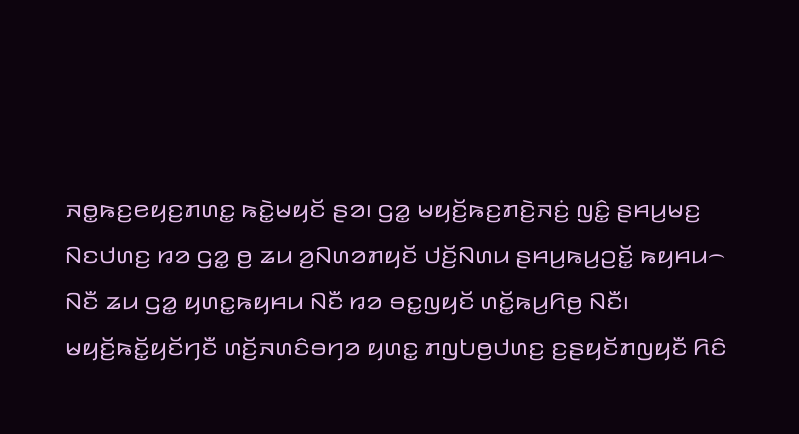ꤏꤥ꤭ꤒꤢ꤬ꤕꤟꤢ꤬ꤊꤛꤢ꤭ ꤒꤢꤧ꤭ꤗꤟꤢꤩ ꤔꤤ꤯ ꤞꤤ꤭ ꤗꤟꤢꤩ꤬ꤒꤢ꤬ꤊꤢꤧ꤬ꤏꤢꤦ꤬ ꤜꤢꤨ꤭ ꤔꤌꤣ꤬ꤗꤢ꤬ ꤡꤢꤓꤛꤢ꤬ ꤙꤤ ꤞꤤ꤭ ꤥ꤬ ꤘꤣ ꤤ꤬ꤡꤛꤤꤊꤟꤢꤩ ꤓꤢꤩ꤬ꤡꤛꤣ ꤔꤌꤣ꤬ꤒꤣ꤬ꤑꤢꤩ꤭ ꤒꤟꤌꤣ꤮ ꤡꤢꤪ ꤘꤣ ꤞꤤ꤭ ꤟꤛꤢ꤭ꤒꤟꤌꤣ ꤡꤢꤪ ꤙꤤ ꤋꤢ꤭ꤜꤟꤢꤩ ꤛꤢꤩ꤭ꤒꤣ꤬ꤖꤥ꤬ ꤡꤢꤪ꤯
ꤗꤟꤢꤩ꤬ꤒꤢꤩ꤭ꤟꤢꤩꤚꤢꤪ ꤛꤢꤩ꤬ꤏꤛꤢꤨꤋꤚꤤ ꤟꤛꤢ꤭ ꤊꤜꤝꤥ꤬ꤓꤛꤢ꤬ ꤢ꤬ꤔꤟꤢꤩꤊꤜꤟꤢꤪ ꤖꤢꤨ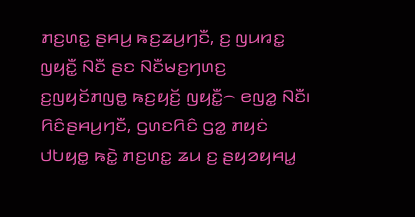ꤊꤢ꤬ꤛꤢ꤭ ꤔꤌꤣ꤬ ꤒꤢ꤬ꤘꤣ꤬ꤚꤢꤪ, ꤢ꤬ ꤜꤣꤙꤢ꤭ ꤜꤟꤢꤪ꤭ ꤡꤢꤪ ꤔꤢ ꤡꤢꤪꤗꤢ꤬ꤚꤛꤢ꤬ ꤢ꤬ꤜꤟꤢꤩꤊꤜꤥ꤭ ꤒꤢ꤬ꤟꤢꤩ꤬ ꤜꤟꤢꤪ꤭꤮ ꤕꤜꤤ꤭ ꤡꤢꤪ꤯
ꤖꤢꤨꤔꤌꤣ꤬ꤚꤢꤪ, ꤞꤛꤢꤖꤢꤨ ꤞꤤ꤭ ꤊꤟꤢꤦ ꤓꤝꤟꤥ꤭ ꤒꤢꤧ꤭ ꤊꤢ꤬ꤛꤢ꤭ ꤘꤣ ꤢ꤬ ꤔꤟꤤꤟꤌꤣ꤭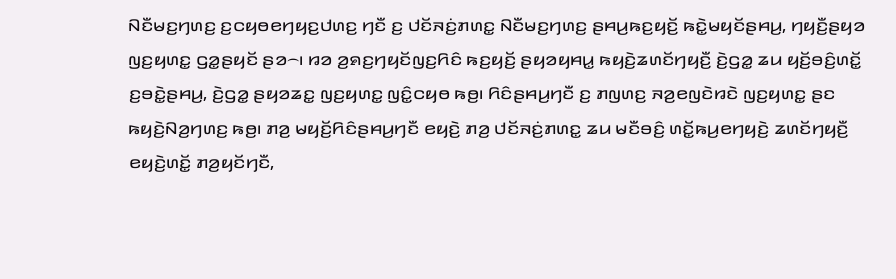ꤡꤢꤪꤗꤢ꤬ꤚꤛꤢ꤬ ꤢ꤬ꤍꤟꤥꤕꤚꤟꤢ꤬ꤓꤛꤢ꤬ ꤚꤢꤪ ꤢ꤬ ꤓꤢꤩꤏꤢꤦ꤬ꤊꤛꤢ꤭ ꤡꤢꤪꤗꤢ꤬ꤚꤛꤢ꤬ ꤔꤌꤣ꤬ꤒꤢ꤬ꤟꤢꤩ꤬ ꤒꤢꤧ꤭ꤗꤟꤢꤩꤔꤌꤣ꤬, ꤚꤟꤢꤪ꤬ꤔꤟꤤ ꤜꤢ꤬ꤟꤛꤢ꤭ ꤞꤤ꤭ꤔꤟꤢꤩ ꤔꤤ꤮꤯ ꤙꤤ ꤤ꤬ꤎꤢ꤬ꤚꤟꤢꤩꤜꤢ꤬ꤖꤢꤨ ꤒꤢ꤬ꤟꤢꤩ꤬ ꤔꤟꤤꤟꤌꤣ꤭ ꤒꤟꤢꤧ꤬ꤘꤛꤢꤩꤚꤟꤢꤪ꤬ ꤢꤧ꤬ꤞꤤ꤭ ꤘꤣ ꤟꤢꤩ꤬ꤋꤢꤨ꤬ꤛꤢꤩ꤭ ꤢ꤬ꤋꤢꤧ꤭ꤔꤌꤣ꤬, ꤢꤧ꤬ꤞꤤ꤭ ꤔꤟꤤꤘꤢ꤭ ꤜꤢ꤬ꤟꤛꤢ꤭ ꤜꤢꤨ꤭ꤍꤟꤥ ꤒꤥ꤬꤯ ꤖꤢꤨꤔꤌꤣ꤬ꤚꤢꤪ ꤢ꤬ ꤊꤜꤛꤢ꤬ ꤏꤤ꤬ꤕꤜꤢꤧꤙꤢꤧ ꤜꤢ꤬ꤟꤛꤢ꤭ ꤔꤢ ꤒꤟꤢꤧ꤬ꤡꤤ꤬ꤚꤛꤢ꤬ ꤒꤥ꤬꤯ ꤊꤤ꤬ ꤗꤟꤢꤩ꤬ꤖꤢꤨꤔꤌꤣ꤬ꤚꤢꤪ ꤕꤟꤢꤧ꤬ ꤊꤤ꤬ ꤓꤢꤩꤏꤢꤦ꤬ꤊꤛꤢ꤭ ꤘꤣ ꤗꤢꤪꤋꤢꤨ꤬ ꤛꤢꤩ꤭ꤒꤣ꤬ꤕꤚꤟꤢꤧ꤬ ꤘꤛꤢꤩꤚꤟꤢꤪ꤬ ꤕꤟꤢꤧ꤬ꤛꤢꤩ꤭ ꤊꤤ꤬ꤟꤢꤩꤚꤢꤪ,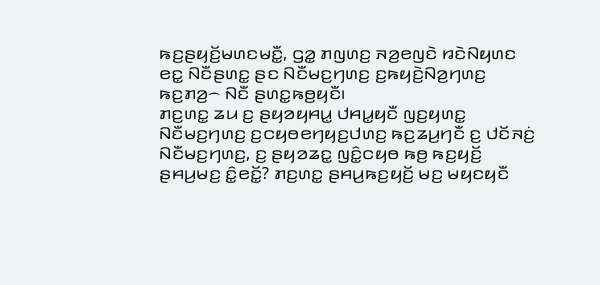ꤒꤢ꤬ꤔꤟꤢꤩ꤬ꤗꤛꤢꤗꤢꤪ꤭, ꤞꤤ꤭ ꤊꤜꤛꤢ꤬ ꤏꤤ꤬ꤕꤜꤢꤧ ꤙꤢꤧꤡꤟꤛꤢ ꤕꤢ꤭ ꤡꤢꤪꤔꤛꤢ꤭ ꤔꤢ ꤡꤢꤪꤗꤢ꤬ꤚꤛꤢ꤬ ꤢ꤬ꤒꤟꤢꤧ꤬ꤡꤤ꤬ꤚꤛꤢ꤬ ꤒꤢ꤬ꤊꤤ꤬꤮ ꤡꤢꤪ ꤔꤛꤢ꤭ꤒꤥ꤬ꤟꤢꤪ꤯
ꤊꤢ꤬ꤛꤢ꤭ ꤘꤣ ꤢ꤬ ꤔꤟꤤꤟꤌꤣ꤭ ꤓꤌꤣ꤭ꤟꤢꤪ ꤜꤢ꤬ꤟꤛꤢ꤭ ꤡꤢꤪꤗꤢ꤬ꤚꤛꤢ꤬ ꤢ꤬ꤍꤟꤥꤕꤚꤟꤢ꤬ꤓꤛꤢ꤬ ꤒꤢ꤬ꤘꤣ꤬ꤚꤢꤪ ꤢ꤬ ꤓꤢꤩꤏꤢꤦ꤬ ꤡꤢꤪꤗꤢ꤬ꤚꤛꤢ꤬, ꤢ꤬ ꤔꤟꤤꤘꤢ꤭ ꤜꤢꤨ꤭ꤍꤟꤥ ꤒꤥ꤬ ꤒꤢ꤬ꤟꤢꤩ꤬ ꤔꤌꤣ꤬ꤗꤢ꤬ ꤢꤨ꤭ꤕꤢꤩ꤭? ꤊꤢ꤬ꤛꤢ꤭ ꤔꤌꤣ꤬ꤒꤢ꤬ꤟꤢꤩ꤬ ꤗꤢ꤬ ꤗꤟꤢꤟꤢꤪ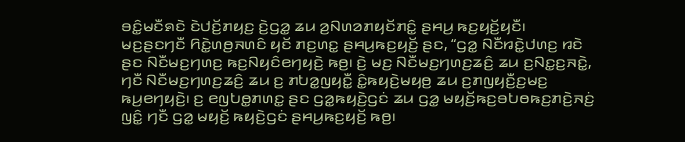ꤋꤢꤨ꤭ꤗꤢꤪꤎꤢꤧ ꤢꤧꤓꤢꤩ꤬ꤊꤟꤢ꤬ ꤢꤧ꤬ꤞꤤ꤭ ꤘꤣ ꤤ꤬ꤡꤛꤤꤊꤟꤢꤩꤊꤢꤨ꤭ ꤔꤌꤣ꤬ ꤒꤢ꤬ꤟꤢꤩ꤬ꤟꤢꤪ꤯
ꤗꤢ꤬ꤔꤢꤚꤢꤪ ꤖꤢꤧ꤭ꤛꤥ꤬ꤏꤛꤢꤨ ꤟꤢꤩ ꤊꤢ꤬ꤛꤢ꤭ ꤔꤌꤣ꤬ꤒꤢ꤬ꤟꤢꤩ꤬ ꤔꤢ, “ꤞꤤ꤭ ꤡꤢꤪꤙꤢꤧ꤭ꤓꤛꤢ꤬ ꤙꤢꤧ ꤔꤢ ꤡꤢꤪꤗꤢ꤬ꤚꤛꤢ꤬ ꤒꤢ꤬ꤡꤟꤢꤨꤕꤚꤟꤢꤧ꤬ ꤒꤥ꤬꤯ ꤢꤧ꤬ ꤗꤢ꤬ ꤡꤢꤪꤗꤢ꤬ꤚꤛꤢ꤬ꤘꤢꤨ꤬ ꤘꤣ ꤢ꤬ꤡꤢ꤭ꤢ꤬ꤏꤢꤧ꤭, ꤚꤢꤪ ꤡꤢꤪꤗꤢ꤬ꤚꤛꤢ꤬ꤘꤢꤨ꤬ ꤘꤣ ꤢ꤬ ꤊꤝꤤ꤭ꤜꤟꤢꤪ꤭ ꤢꤨ꤭ꤒꤟꤢꤧ꤬ꤗꤟꤥ꤬ ꤘꤣ ꤢ꤬ꤊꤜꤟꤢꤪ꤬ꤢ꤬ꤗꤢ꤬ ꤒꤣ꤬ꤕꤚꤟꤢꤧ꤬꤯ ꤢ꤬ ꤕꤜꤝꤥ꤭ꤊꤛꤢ꤭ ꤔꤢ ꤞꤤ꤭ꤒꤟꤢꤧ꤬ꤞꤢꤦ ꤘꤣ ꤞꤤ꤭ ꤗꤟꤢꤩ꤬ꤒꤢ꤬ꤋꤝꤥꤒꤢ꤬ꤊꤢꤧ꤬ꤏꤢꤦ꤬ ꤜꤢꤨ꤭ ꤚꤢꤪ ꤞꤤ꤭ ꤗꤟꤢꤩ꤬ ꤒꤟꤢꤧ꤬ꤞꤢꤦ ꤔꤌꤣ꤬ꤒꤢ꤬ꤟꤢꤩ꤬ ꤒꤥ꤬꤯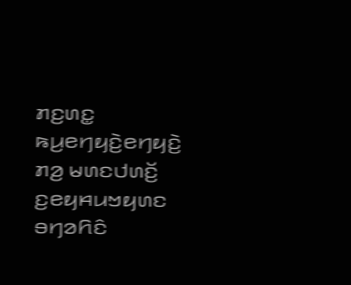ꤊꤢ꤬ꤛꤢ꤭ ꤒꤣ꤬ꤕꤚꤟꤢꤧ꤬ꤕꤚꤟꤢꤧ꤬ ꤊꤤ꤬ ꤗꤛꤢꤓꤛꤢꤩ꤬ ꤢ꤬ꤕꤟꤌꤣꤠꤟꤛꤢ ꤋꤚꤤꤖꤢꤨ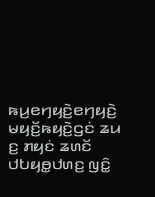ꤒꤣ꤬ꤕꤚꤟꤢꤧ꤬ꤕꤚꤟꤢꤧ꤬ ꤗꤟꤢꤩ꤬ꤒꤟꤢꤧ꤬ꤞꤢꤦ ꤘꤣ ꤢ꤬ ꤊꤟꤢꤦ ꤘꤛꤢꤩ ꤓꤝꤟꤥ꤭ꤓꤛꤢ꤬ ꤜꤢꤨ꤭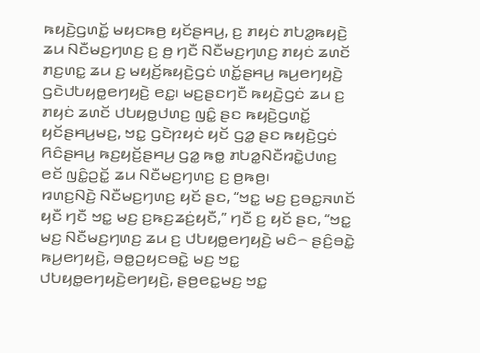ꤒꤟꤢꤧ꤬ꤞꤛꤢꤩ꤭ ꤗꤟꤢꤒꤥ꤬ ꤟꤢꤩꤔꤌꤣ꤬, ꤢ꤬ ꤊꤟꤢꤦ ꤊꤝꤤ꤭ꤒꤟꤢꤧ꤬ ꤘꤣ ꤡꤢꤪꤗꤢ꤬ꤚꤛꤢ꤬ ꤢ꤬ ꤥ꤬ ꤚꤢꤪ ꤡꤢꤪꤗꤢ꤬ꤚꤛꤢ꤬ ꤊꤟꤢꤦ ꤘꤛꤢꤩ ꤊꤢ꤬ꤛꤢ꤭ ꤘꤣ ꤢ꤬ ꤗꤟꤢꤩ꤬ꤒꤟꤢꤧ꤬ꤞꤢꤦ ꤛꤢꤩ꤭ꤔꤌꤣ꤬ ꤒꤣ꤬ꤕꤚꤟꤢꤧ꤬ ꤞꤢꤧꤓꤝꤟꤥ꤭ꤕꤚꤟꤢꤧ꤬ ꤕꤢ꤭꤯ ꤗꤢ꤬ꤔꤢꤚꤢꤪ ꤒꤟꤢꤧ꤬ꤞꤢꤦ ꤘꤣ ꤢ꤬ ꤊꤟꤢꤦ ꤘꤛꤢꤩ ꤓꤝꤟꤥ꤭ꤓꤛꤢ꤬ ꤜꤢꤨ꤭ ꤔꤢ ꤒꤟꤢꤧ꤬ꤞꤛꤢꤩ꤭ ꤟꤢꤩꤔꤌꤣ꤬ꤗꤢ꤬, ꤠꤢ꤭ ꤞꤢꤧꤐꤟꤢꤦ ꤟꤢꤩ ꤞꤤ꤭ ꤔꤢ ꤒꤟꤢꤧ꤬ꤞꤢꤦ ꤖꤢꤨꤔꤌꤣ꤬ ꤒꤢ꤬ꤟꤢꤩ꤬ꤔꤌꤣ꤬ ꤞꤤ꤭ ꤒꤥ꤭ ꤊꤝꤤ꤭ꤡꤢꤪꤙꤢꤧ꤭ꤓꤛꤢ꤬ ꤕꤢꤩ ꤜꤢꤨ꤭ꤑꤢꤩ꤭ ꤘꤣ ꤡꤢꤪꤗꤢ꤬ꤚꤛꤢ꤬ ꤢ꤬ ꤥ꤬ꤒꤥ꤬꤯
ꤙꤛꤢ꤬ꤡꤢꤧ꤬ ꤡꤢꤪꤗꤢ꤬ꤚꤛꤢ꤬ ꤟꤢꤩ ꤔꤢ, “ꤠꤢ꤭ ꤗꤢ꤬ ꤢ꤬ꤋꤢ꤭ꤏꤛꤢꤩ ꤟꤢꤪ ꤚꤢꤪ ꤠꤢ꤭ ꤗꤢ꤬ ꤢ꤬ꤒꤢ꤬ꤘꤢꤦ꤬ꤟꤢꤪ,” ꤚꤢꤪ ꤢ꤬ ꤟꤢꤩ ꤔꤢ, “ꤠꤢ꤭ ꤗꤢ꤬ ꤡꤢꤪꤗꤢ꤬ꤚꤛꤢ꤬ ꤘꤣ ꤢ꤬ ꤓꤝꤟꤥ꤭ꤕꤚꤟꤢꤧ꤬ ꤗꤢꤨ꤮ ꤔꤢꤨ꤬ꤋꤢꤧ꤭ ꤒꤣ꤬ꤕꤚꤟꤢꤧ꤬, ꤋꤥ꤭ꤑꤟꤢꤋꤢꤧ꤭ ꤗꤢ꤬ ꤠꤢ꤭ ꤓꤝꤟꤥ꤭ꤕꤚꤟꤢꤧ꤬ꤕꤚꤟꤢꤧ꤬, ꤔꤥ꤬ꤕꤢ꤭ꤗꤢ꤬ ꤠꤢ꤭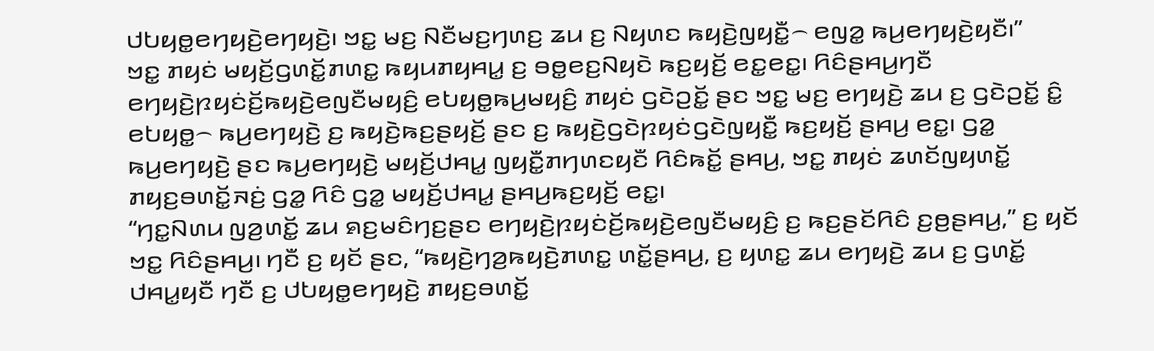ꤓꤝꤟꤥ꤭ꤕꤚꤟꤢꤧ꤬ꤕꤚꤟꤢꤧ꤬꤯ ꤠꤢ꤭ ꤗꤢ꤬ ꤡꤢꤪꤗꤢ꤬ꤚꤛꤢ꤬ ꤘꤣ ꤢ꤬ ꤡꤟꤛꤢ ꤒꤟꤢꤧ꤬ꤜꤟꤢꤪ꤭꤮ ꤕꤜꤤ꤭ ꤒꤣ꤬ꤕꤚꤟꤢꤧ꤬ꤟꤢꤪ꤯”
ꤠꤢ꤭ ꤊꤟꤢꤦ ꤗꤟꤢꤩ꤬ꤞꤛꤢꤩ꤭ꤊꤛꤢ꤭ ꤒꤟꤣꤊꤟꤌꤣ꤭ ꤢ꤬ ꤋꤥ꤭ꤕꤢ꤬ꤡꤟꤢꤧ ꤒꤢ꤬ꤟꤢꤩ꤬ ꤕꤢ꤭ꤕꤢ꤭꤯ ꤖꤢꤨꤔꤌꤣ꤬ꤚꤢꤪ ꤕꤚꤟꤢꤧ꤬ꤐꤟꤢꤦꤢꤩ꤬ꤒꤟꤢꤧ꤬ꤕꤜꤢꤪꤗꤟꤢꤨ꤬ ꤕꤝꤟꤥ꤭ꤒꤣ꤬ꤗꤟꤢꤨ꤬ ꤊꤟꤢꤦ ꤞꤢꤧꤑꤢꤩ꤭ ꤔꤢ ꤠꤢ꤭ ꤗꤢ꤬ ꤕꤚꤟꤢꤧ꤬ ꤘꤣ ꤢ꤬ ꤞꤢꤧꤑꤢꤩ꤭ ꤢꤨ꤭ ꤕꤝꤟꤥ꤭꤮ ꤒꤣ꤬ꤕꤚꤟꤢꤧ꤬ ꤢ꤬ ꤒꤟꤢꤧ꤬ꤒꤢ꤬ꤔꤟꤢꤩ꤬ ꤔꤢ ꤢ꤬ ꤒꤟꤢꤧ꤬ꤞꤢꤧꤐꤟꤢꤦꤞꤢꤧꤜꤟꤢꤪ꤭ ꤒꤢ꤬ꤟꤢꤩ꤬ ꤔꤌꤣ꤬ ꤕꤢ꤭꤯ ꤞꤤ꤭ ꤒꤣ꤬ꤕꤚꤟꤢꤧ꤬ ꤔꤢ ꤒꤣ꤬ꤕꤚꤟꤢꤧ꤬ ꤗꤟꤢꤩ꤬ꤓꤌꤣ꤭ ꤜꤟꤢꤪ꤭ꤊꤚꤛꤢꤟꤢꤪ ꤖꤢꤨꤒꤢꤩ꤭ ꤔꤌꤣ꤬, ꤠꤢ꤭ ꤊꤟꤢꤦ ꤘꤛꤢꤩꤜꤟꤛꤢꤩ꤭ ꤊꤟꤢ꤬ꤋꤛꤢꤩ꤭ꤏꤢꤦ꤬ ꤞꤤ꤭ ꤖꤢꤨ ꤞꤤ꤭ ꤗꤟꤢꤩ꤬ꤓꤌꤣ꤭ ꤔꤌꤣ꤬ꤒꤢ꤬ꤟꤢꤩ꤬ ꤕꤢ꤭꤯
“ꤚꤢ꤭ꤡꤛꤣ ꤜꤤ꤬ꤛꤢꤩ꤭ ꤘꤣ ꤎꤢ꤬ꤗꤢꤨꤚꤢ꤬ꤔꤢ ꤕꤚꤟꤢꤧ꤬ꤐꤟꤢꤦꤢꤩ꤬ꤒꤟꤢꤧ꤬ꤕꤜꤢꤪꤗꤟꤢꤨ꤬ ꤢ꤬ ꤒꤢ꤬ꤔꤢꤩꤖꤢꤨ ꤢ꤬ꤥ꤬ꤔꤌꤣ꤬,” ꤢ꤬ ꤟꤢꤩ ꤠꤢ꤭ ꤖꤢꤨꤔꤌꤣ꤬꤯ ꤚꤢꤪ ꤢ꤬ ꤟꤢꤩ ꤔꤢ, “ꤒꤟꤢꤧ꤬ꤚꤤ꤬ꤒꤟꤢꤧ꤬ꤊꤛꤢ꤭ ꤛꤢꤩ꤭ꤔꤌꤣ꤬, ꤢ꤬ ꤟꤛꤢ꤭ ꤘꤣ ꤕꤚꤟꤢꤧ꤬ ꤘꤣ ꤢ꤬ ꤞꤛꤢꤩ꤭ ꤓꤌꤣ꤭ꤟꤢꤪ ꤚꤢꤪ ꤢ꤬ ꤓꤝꤟꤥ꤭ꤕꤚꤟꤢꤧ꤬ ꤊꤟꤢ꤬ꤋꤛꤢꤩ꤭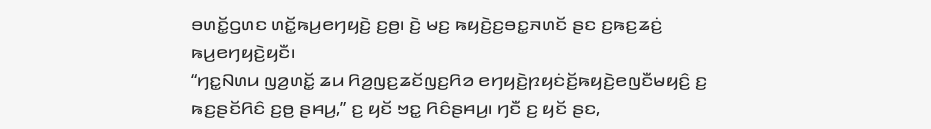ꤋꤛꤢꤩ꤭ꤞꤛꤢ ꤛꤢꤩ꤭ꤒꤣ꤬ꤕꤚꤟꤢꤧ꤬ ꤢ꤬ꤥ꤬꤯ ꤢꤧ꤬ ꤗꤢ꤬ ꤒꤟꤢꤧ꤬ꤢ꤬ꤋꤢ꤭ꤏꤛꤢꤩ ꤔꤢ ꤢ꤬ꤒꤢ꤬ꤘꤢꤦ꤬ ꤒꤣ꤬ꤕꤚꤟꤢꤧ꤬ꤟꤢꤪ꤯
“ꤚꤢ꤭ꤡꤛꤣ ꤜꤤ꤬ꤛꤢꤩ꤭ ꤘꤣ ꤖꤤ꤬ꤜꤢ꤬ꤘꤢꤩꤜꤢ꤬ꤖꤤ ꤕꤚꤟꤢꤧ꤬ꤐꤟꤢꤦꤢꤩ꤬ꤒꤟꤢꤧ꤬ꤕꤜꤢꤪꤗꤟꤢꤨ꤬ ꤢ꤬ ꤒꤢ꤬ꤔꤢꤩꤖꤢꤨ ꤢ꤬ꤥ꤬ ꤔꤌꤣ꤬,” ꤢ꤬ ꤟꤢꤩ ꤠꤢ꤭ ꤖꤢꤨꤔꤌꤣ꤬꤯ ꤚꤢꤪ ꤢ꤬ ꤟꤢꤩ ꤔꤢ,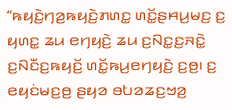“ꤒꤟꤢꤧ꤬ꤚꤤ꤬ꤒꤟꤢꤧ꤬ꤊꤛꤢ꤭ ꤛꤢꤩ꤭ꤔꤌꤣ꤬ꤗꤢ꤬ ꤢ꤬ ꤟꤛꤢ꤭ ꤘꤣ ꤕꤚꤟꤢꤧ꤬ ꤘꤣ ꤢ꤬ꤡꤢ꤭ꤢ꤬ꤏꤢꤧ꤭ ꤢ꤬ꤡꤢꤪꤢ꤬ꤒꤟꤢꤩ꤬ ꤛꤢꤩ꤭ꤒꤣ꤬ꤕꤚꤟꤢꤧ꤬ ꤢ꤬ꤥ꤬꤯ ꤢ꤬ ꤕꤟꤢꤦꤗꤢ꤬ꤥ꤬ ꤔꤟꤤ ꤋꤝꤤꤘꤢ꤬ꤠꤤ꤬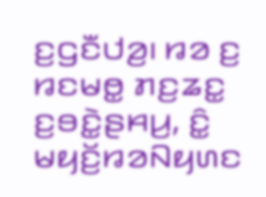ꤢ꤬ꤞꤢꤪꤓꤤ꤬꤯ ꤙꤤ ꤢ꤬ ꤙꤢꤗꤥ꤭ ꤊꤢ꤬ꤘꤢ꤭ ꤢ꤬ꤋꤢꤧ꤭ꤔꤌꤣ꤬, ꤢꤨ꤭ ꤗꤟꤢꤩ꤬ꤙꤤꤡꤟꤛꤢ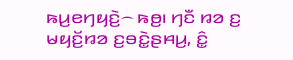ꤒꤣ꤬ꤕꤚꤟꤢꤧ꤬꤮ ꤒꤥ꤬꤯ ꤚꤢꤪ ꤙꤤ ꤢ꤬ ꤗꤟꤢꤩ꤬ꤙꤤ ꤢ꤬ꤋꤢꤧ꤭ꤔꤌꤣ꤬, ꤢꤨ꤭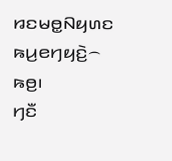ꤙꤢꤗꤥ꤭ꤡꤟꤛꤢ ꤒꤣ꤬ꤕꤚꤟꤢꤧ꤬꤮ ꤒꤥ꤬꤯
ꤚꤢꤪ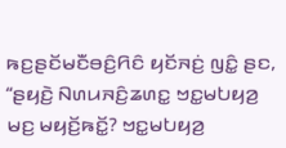ꤒꤢ꤬ꤔꤢꤩꤗꤢꤪꤋꤢꤨ꤬ꤖꤢꤨ ꤟꤢꤩꤏꤢꤦ꤬ ꤜꤢꤨ꤭ ꤔꤢ, “ꤔꤟꤢꤧ꤬ ꤡꤛꤣꤏꤢꤨ꤬ꤘꤛꤢ꤭ ꤠꤢ꤭ꤗꤝꤟꤤ꤬ ꤗꤢ꤬ ꤗꤟꤢꤩ꤬ꤒꤢꤩ꤭? ꤠꤢ꤭ꤗꤝꤟꤤ꤬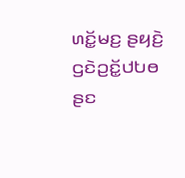ꤛꤢꤩ꤭ꤗꤢ꤬ ꤔꤟꤢꤧ꤬ ꤞꤢꤧꤑꤢꤩ꤭ꤓꤝꤥ ꤔꤢ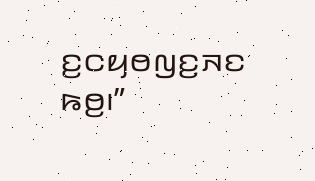ꤢ꤬ꤍꤟꤥꤜꤢ꤬ꤏꤢ ꤒꤥ꤬꤯”